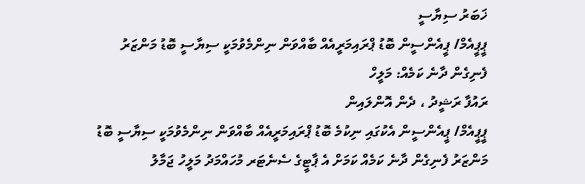ޚަބަރު ސިޔާސީ
ޕީޕީއެމް/ ޕީއެންސީން ބޮޑު ޕްރައިމަރީއެއް ބާއްވަން ނިންމެވުމަކީ ސިޔާސީ ބޮޑު މަންޒަރު ފެނިގެން ދާނެ ކަމެއް: މަލީހް
ރައުފާ ރަޝީދު ، ދެން އޮންލައިން
ޕީޕީއެމް/ ޕީއެންސީން އެކުގައި ނިކުމެ ބޮޑު ޕްރައިމަރީއެއް ބާއްވަން ނިންމެވުމަކީ ސިޔާސީ ބޮޑު މަންޒަރު ފެނިގެން ދާނެ ކަމެއް ކަމަށް އެ ޕާޓީގެ ސެނެޓަރ މުހައްމަދު މަލީހު ޖަމާލު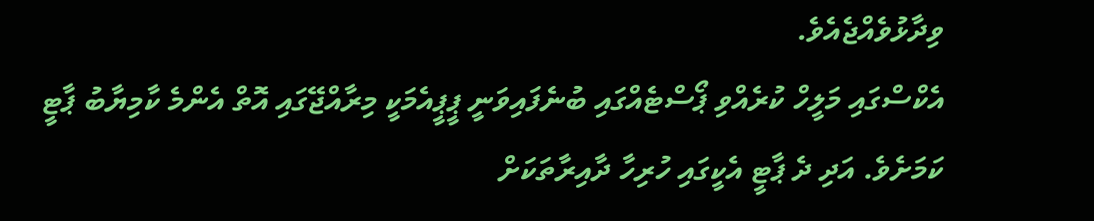ވިދާޅުވެއްޖެއެވެ.
އެކްސްގައި މަލީހް ކުރެއްވި ޕޯސްޓެއްގައި ބުނެފައިވަނީ ޕީޕީއެމަކީ މިރާއްޖޭގައި އޮތް އެންމެ ކާމިޔާބު ޕާޓީ ކަމަށެވެ. އަދި ދެ ޕާޓީ އެކީގައި ހުރިހާ ދާއިރާތަކަށް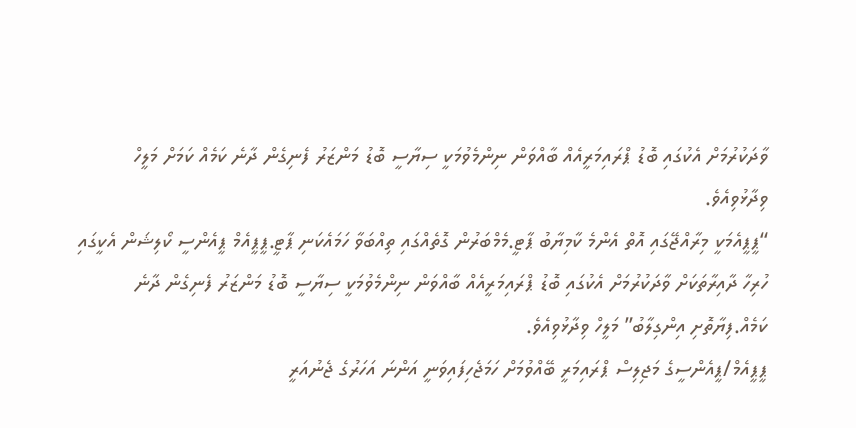ވާދަކުރުމަށް އެކުގައި ބޮޑު ޕްރައިމަރީއެއް ބާއްވަން ނިންމެވުމަކީ ސިޔާސީ ބޮޑު މަންޒަރު ފެނިގެން ދާނެ ކަމެއް ކަމަށް މަލީހް ވިދާޅުވިއެވެ.
“ޕީޕީއެމަކީ މިރާއްޖޭގައި އޮތް އެންމެ ކާމިޔާބު ޕާޓީ.މެމްބަރުން ގޮތެއްގައި ތިއްބަވާ ހަމައެކަނި ޕާޓީ.ޕީޕީއެމް ޕީއެންސީ ކޯލިޝަން އެކީގައި ހުރިހާ ދާއިރާތަކަށް ވާދަކުރުމަށް އެކުގައި ބޮޑު ޕްރައިމަރީއެއް ބާއްވަން ނިންމެވުމަކީ ސިޔާސީ ބޮޑު މަންޒަރު ފެނިގެން ދާނެ ކަމެއް.ފިޔާތޮށި އިންގިލާބު” މަލީހް ވިދާޅުވިއެވެ.
ޕީޕީއެމް/ޕީއެންސީގެ މަޖިލިސް ޕްރައިމަރީ ބޭއްވުމަށް ހަމަޖެހިފައިވަނީ އަންނަ އަހަރުގެ ޖެނުއަރީ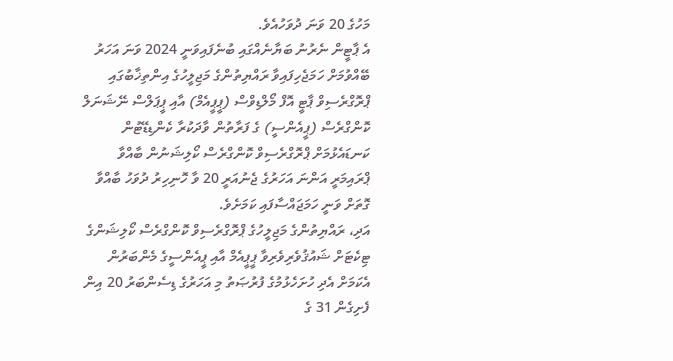މަހުގެ 20 ވަނަ ދުވަހުއެވެ.
އެ ޕާޓީން ނެރުނު ބަޔާނެއްގައި ބުނެފައިވަނީ 2024 ވަނަ އަހަރު ބޭއްވުމަށް ހަމަޖެހިފައިވާ ރައްޔިތުންގެ މަޖިލީހުގެ އިންތިޚާބުގައި ޕްރޮގްރެސިވް ޕާޓީ އޮފް މޯލްޑިވްސް (ޕީޕީއެމް) އާއި ޕީޕަލްސް ނޭޝަނަލް ކޮންގްރެސް (ޕީއެންސީ) ގެ ފަރާތުން ވާދަކުރާ ކެންޑިޑޭޓުން ކަނޑައެޅުމަށް ޕްރޮގްރެސިވް ކޮންގްރެސް ކޯލިޝަނުން ބާއްވާ ޕްރައިމަރީ އަންނަ އަހަރުގެ ޖެނުއަރީ 20 ވާ ހޮނިހިރު ދުވަހު ބާއްވާ ގޮތަށް ވަނީ ހަމަޖައްސާފައި ކަމަށެވެ.
އަދި، ރައްޔިތުންގެ މަޖިލީހުގެ ޕްރޮގްރެސިވް ކޮންގްރެސް ކޯލިޝަންގެ ޓިކެޓަށް ޝައުޤުވެރިވެރިވާ ޕީޕީއެމް އާއި ޕީއެންސީގެ މެންބަރުން އެކަމަށް އެދި ހުށަހެޅުމުގެ ފުރުޞަތު މި އަހަރުގެ ޑިސެންބަރު 20 އިން ފެށިގެން 31 ގެ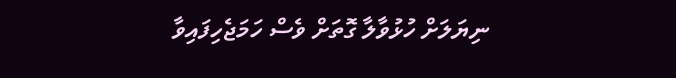ނިޔަލަށް ހުޅުވާލާ ގޮތަށް ވެސް ހަމަޖެހިފައިވާ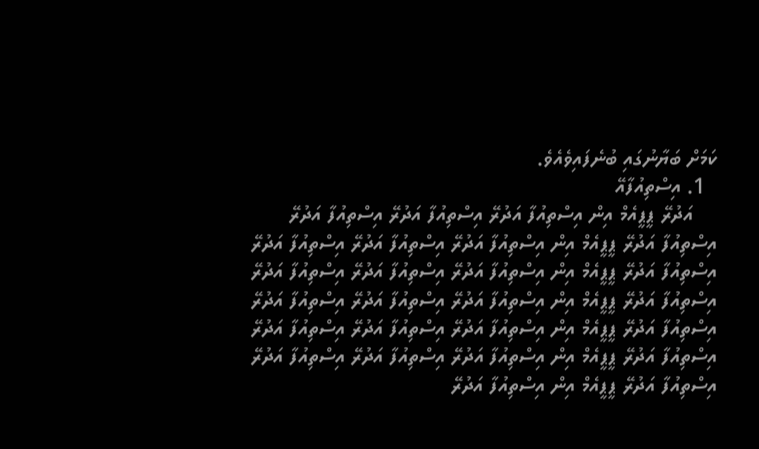ކަމަށް ބަޔާނުގައި ބުނެފައިވެއެވެ.
  1. އިސްތިއުފާއޭ
    އަދުރޭ ޕީޕީއެމް އިން އިސްތިއުފާ އަދުރޭ އިސްތިއުފާ އަދުރޭ އިސްތިއުފާ އަދުރޭ އިސްތިއުފާ އަދުރޭ ޕީޕީއެމް އިން އިސްތިއުފާ އަދުރޭ އިސްތިއުފާ އަދުރޭ އިސްތިއުފާ އަދުރޭ އިސްތިއުފާ އަދުރޭ ޕީޕީއެމް އިން އިސްތިއުފާ އަދުރޭ އިސްތިއުފާ އަދުރޭ އިސްތިއުފާ އަދުރޭ އިސްތިއުފާ އަދުރޭ ޕީޕީއެމް އިން އިސްތިއުފާ އަދުރޭ އިސްތިއުފާ އަދުރޭ އިސްތިއުފާ އަދުރޭ އިސްތިއުފާ އަދުރޭ ޕީޕީއެމް އިން އިސްތިއުފާ އަދުރޭ އިސްތިއުފާ އަދުރޭ އިސްތިއުފާ އަދުރޭ އިސްތިއުފާ އަދުރޭ ޕީޕީއެމް އިން އިސްތިއުފާ އަދުރޭ އިސްތިއުފާ އަދުރޭ އިސްތިއުފާ އަދުރޭ އިސްތިއުފާ އަދުރޭ ޕީޕީއެމް އިން އިސްތިއުފާ އަދުރޭ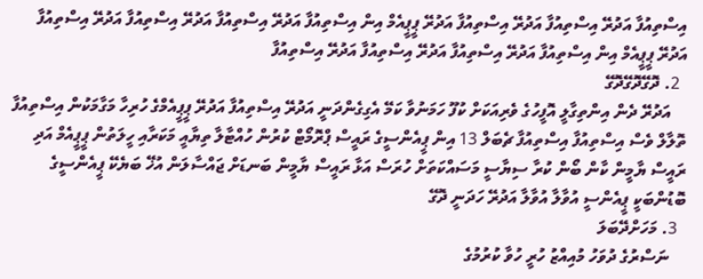އިސްތިއުފާ އަދުރޭ އިސްތިއުފާ އަދުރޭ އިސްތިއުފާ އަދުރޭ ޕީޕީއެމް އިން އިސްތިއުފާ އަދުރޭ އިސްތިއުފާ އަދުރޭ އިސްތިއުފާ އަދުރޭ އިސްތިއުފާ އަދުރޭ ޕީޕީއެމް އިން އިސްތިއުފާ އަދުރޭ އިސްތިއުފާ އަދުރޭ އިސްތިއުފާ އަދުރޭ އިސްތިއުފާ
  2. ދޮގޭދޮގޭދޮގޭ
    އަދުރޭ ދެން އިންތިގާލީ އޮފީހުގެ ވެރިއަކަށް ކުފޫ ހަމަނުވާ ކަމޭ އެގިގެންދަނީ އަދުރޭ އިސްތިއުފާ އަދުރޭ ޕީޕީއެމްގެ ހުރިހާ މަގާމަކުން އިސްތިއުފާ ތޮލާލް ވެސް އިސްތިއުފާ އިސްތިއުފާ ޗެބަލް 13 އިން ޕީއެންސީގެ ރައީސް ޕްރޮމޯޓް ކުރުން ހުއްޓާލާ ތިޔާއީ މަކަރާއި ހީލަތުން ޕީޕީއެމް އަދި ރައީސް ޔާމީން ކާން ބޯން ކުރާ ސިޔާސީ މަސައްކަތަށް ހުރަސް އަޅާ ރައީސް ޔާމީން ބަނޑަށް ޖައްސާލަން އުޚޭ ބަޔެކޭ ޕީއެންސީގެ ބޮޑުންބަކީ ޕީއެންސީ އުވާލާ އުވާލާ އަދުރޭ ހަދަނީ ދޮގޭ
  3. މަހަށްދޭބަލަ
    ނަސްރުގެ ދުވަހު މުއިއްޒު ހުރީ ހުވާ ކުރުމުގެ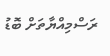ރަސްމިއްޔާތަށް ބޮޑު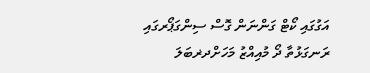އަގުގައި ކޯޓް ގަންނަން ގޮސް ސިންގަޕޯރގައި ރަނގަޅުތާ ދޯ މުއިއްޒު މަހަށްދޜބަލަ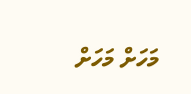މަހަށް މަހަށް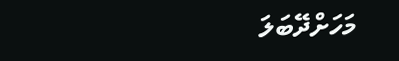މަހަށްދޭބަލަ